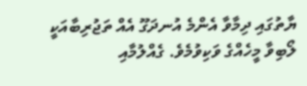ޔާތުގައި ދިމާވާ އެންމެ އުނދަގޫ އެއް ތަޖުރިބާއަކީ ލޯބިވާ މީހެއްގެ ވަކިވުމެވެ. ގެއްލުމާއި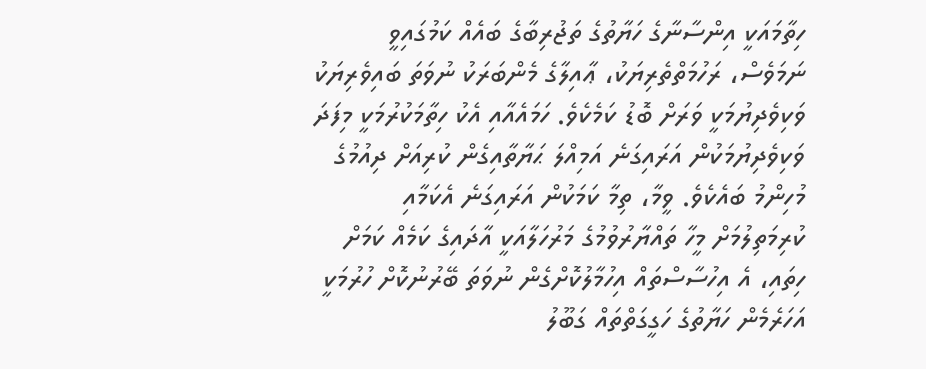ހިތާމައަކީ އިންސާނާގެ ހަޔާތުގެ ތަޖުރިބާގެ ބައެއް ކަމުގައިވީ ނަމަވެސް، ރަހުމަތްތެރިޔަކު، ޢާއިލާގެ މެންބަރަކު ނުވަތަ ބައިވެރިޔަކު ވަކިވެދިޔުމަކީ ވަރަށް ބޮޑު ކަމެކެވެ. ހަމައެއާއި އެކު ހިތާމަކުރުމަކީ މިފަދަ ވަކިވެދިޔުމަކުން އަރައިގަނެ އަމިއްލަ ޙަޔާތާއިގެން ކުރިއަށް ދިއުމުގެ މުހިންމު ބައެކެވެ. ވީމާ، ތިމާ ކަމަކުން އަރައިގަނެ އެކަމާއި ކުރިމަތިލުމަށް މީހާ ތައްޔާރުވުމުގެ މަރުހަލާއަކީ އާދައިގެ ކަމެއް ކަމަށް ހިތައި، އެ އިހުސާސްތައް އިހުމާލުކޮށްގެން ނުވަތަ ބޭރުނުކޮށް ހުރުމަކީ އަހަރެމެން ހަޔާތުގެ ހަގީގަތްތައް ގަބޫލު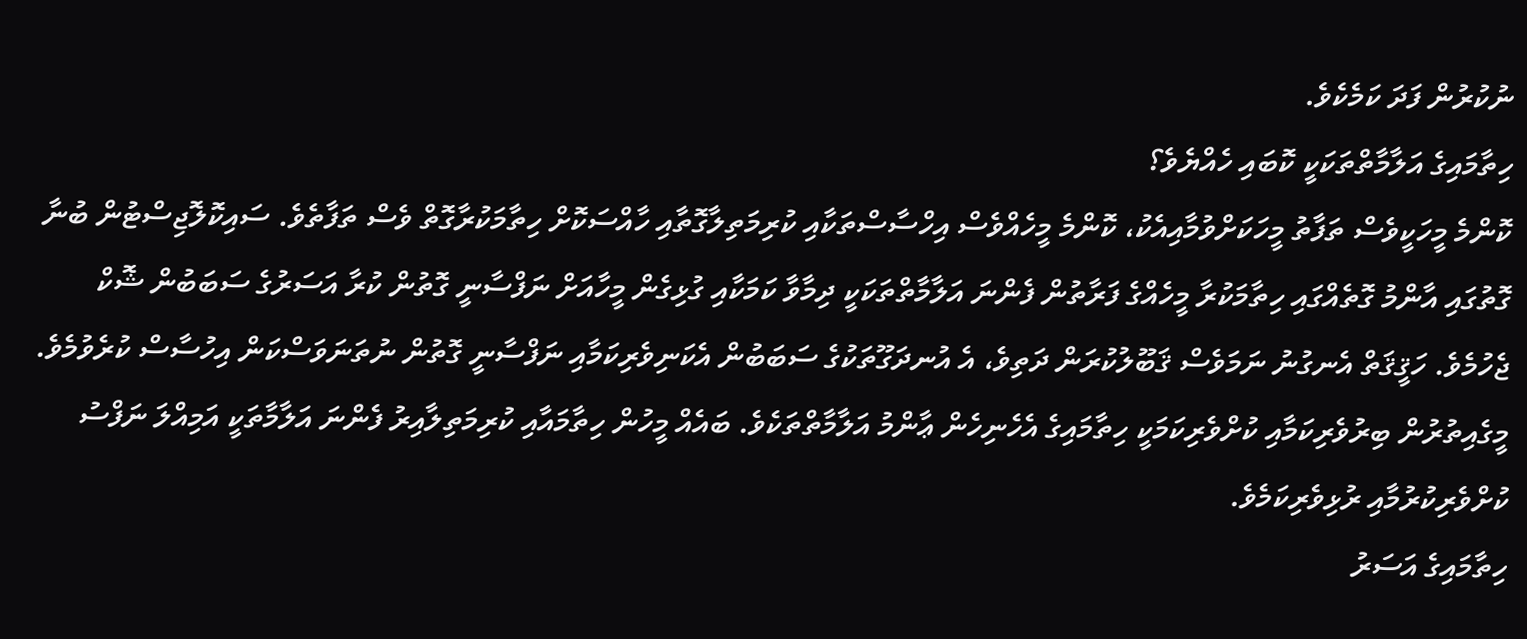ނުކުރުން ފަދަ ކަމެކެވެ.
ހިތާމައިގެ އަލާމާތްތަކަކީ ކޮބައި ހެއްޔެވެ؟
ކޮންމެ މީހަކީވެސް ތަފާތު މީހަކަށްވުމާއިއެކު، ކޮންމެ މީހެއްވެސް އިހްސާސްތަކާއި ކުރިމަތިލާގޮތާއި ހާއްސަކޮށް ހިތާމަކުރާގޮތް ވެސް ތަފާތެވެ. ސައިކޮލޮޖިސްޓުން ބުނާ ގޮތުގައި އާންމު ގޮތެއްގައި ހިތާމަކުރާ މީހެއްގެ ފަރާތުން ފެންނަ އަލާމާތްތަކަކީ ދިމާވާ ކަމަކާއި ގުޅިގެން މީހާއަށް ނަފްސާނީ ގޮތުން ކުރާ އަސަރުގެ ސަބަބުން ޝޮކް ޖެހުމެވެ. ހަޤީޤަތް އެނގުނު ނަމަވެސް ޤަބޫލުކުރަން ދަތިވެ، އެ އުނދަގޫތަކުގެ ސަބަބުން އެކަނިވެރިކަމާއި ނަފްސާނީ ގޮތުން ނުތަނަވަސްކަން އިހުސާސް ކުރެވުމެވެ. މީގެއިތުރުން ބިރުވެރިކަމާއި ކުށްވެރިކަމަކީ ހިތާމައިގެ އެހެނިހެން ޢާންމު އަލާމާތްތަކެވެ. ބައެއް މީހުން ހިތާމައާއި ކުރިމަތިލާއިރު ފެންނަ އަލާމާތަކީ އަމިއްލަ ނަފްސު ކުށްވެރިކުރުމާއި ރުޅިވެރިކަމެވެ.
ހިތާމައިގެ އަސަރު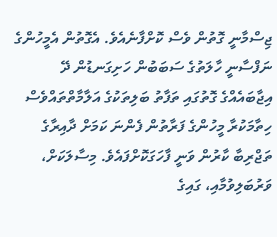ޖިސްމާނީ ގޮތުން ވެސް ކޮށްފާނެއެވެ. އެގޮތުން އެމީހުންގެ ނަފްސާނީ ހާލަތުގެ ސަބަބުން ހަށިގަނޑުން ދޭ އިޖާބައެއްގެ ގޮތުގައި ތަފާތު ބަލިތަކުގެ އަލާމާތްތައްވެސް ހިތާމަކުރާ މީހުންގެ ފަރާތުން ފެންނަ ކަމަށް ދާއިރާގެ ތަޖްރިބާ ކާރުން ވަނީ ފާހަގަކޮށްފައެވެ. މިސާލަކަށް، ވަރުބަލިވުމާއި، ގައިގެ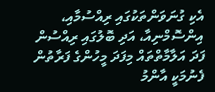އެކި ގުނަވަންތަކުގައި ރިއްސުމާއި، އިންސޮމްނިއާ، އަދި ބޮލުގައި ރިއްސުން ފަދަ އަލާމާތްތައް މިފަދަ މީހުންގެ ފަރާތުން ފެނުމަކީ އާންމު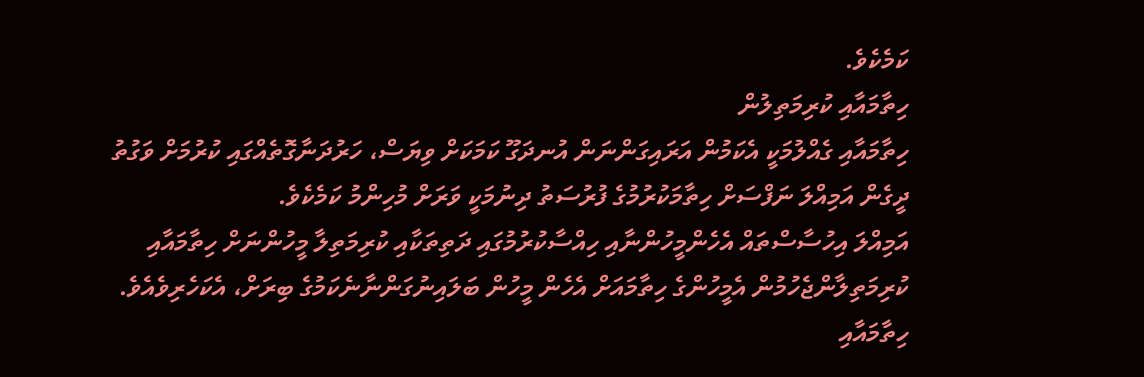ކަމެކެވެ.
ހިތާމައާއި ކުރިމަތިލުން
ހިތާމައާއި ގެއްލުމަކީ އެކަމުން އަރައިގަންނަން އުނދަގޫ ކަމަކަށް ވިޔަސް، ހަރުދަނާގޮތެއްގައި ކުރުމަށް ވަގުތު ދީގެން އަމިއްލަ ނަފްސަށް ހިތާމަކުރުމުގެ ފުރުސަތު ދިނުމަކީ ވަރަށް މުހިންމު ކަމެކެވެ.
އަމިއްލަ އިހުސާސްތައް އެހެންމީހުންނާއި ހިއްސާކުރުމުގައި ދަތިތަކާއި ކުރިމަތިލާ މީހުންނަށް ހިތާމައާއި ކުރިމަތިލާންޖެހުމުން އެމީހުންގެ ހިތާމައަށް އެހެން މީހުން ބަލައިނުގަންނާނެކަމުގެ ބިރަށް، އެކަހެރިވެއެވެ. ހިތާމައާއި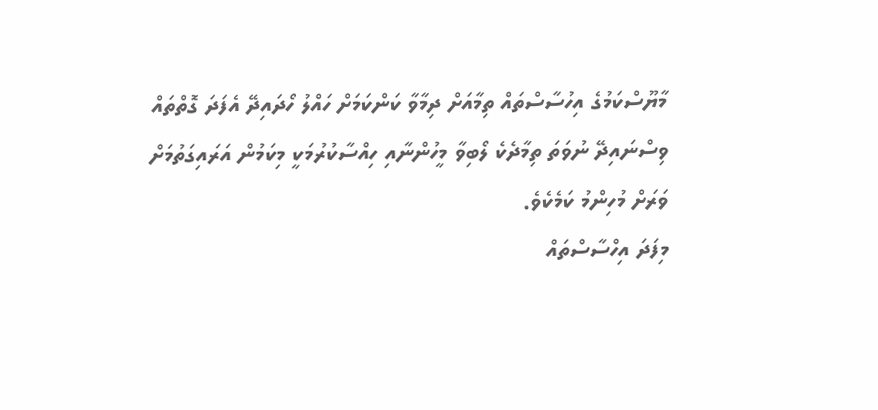މާޔޫސްކަމުގެ އިހުސާސްތައް ތިމާއަށް ދިމާވާ ކަންކަމަށް ހައްލު ހޯދައިދޭ އެފަދަ ގޮތްތައް ވިސްނައިދޭ ނުވަތަ ތިމާދެކެ ލޯބިވާ މީހުންނާއި ހިއްސާކުރުމަކީ މިކަމުން އަރައިގަތުމަށް ވަރަށް މުހިންމު ކަމެކެވެ.
މިފަދަ އިހްސާސްތައް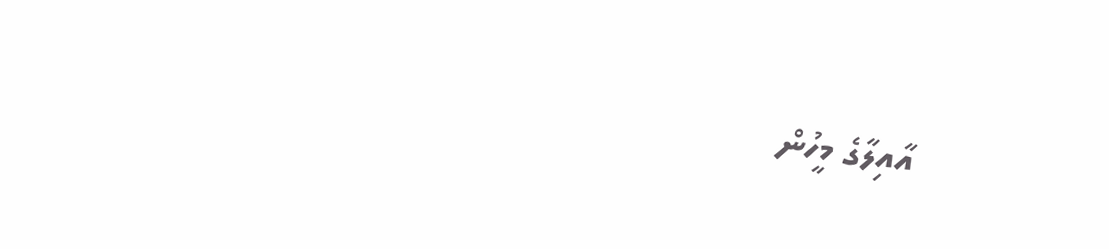އާއިލާގެ މީހުން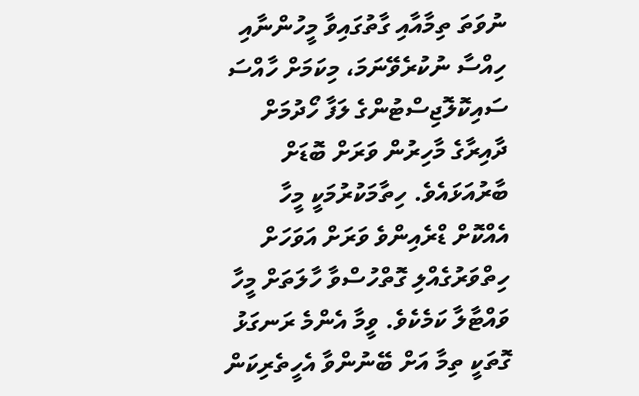ނުވަތަ ތިމާއާއި ގާތުގައިވާ މީހުންނާއި ހިއްސާ ނުކުރެވޭނަމަ، މިކަމަށް ހާއްސަ ސައިކޮލޮޖިސްޓުންގެ ލަފާ ހޯދުމަށް ދާއިރާގެ މާހިރުން ވަރަށް ބޮޑަށް ބާރުއަޅައެވެ. ހިތާމަކުރުމަކީ މީހާ އެއްކޮށް ޑްރެއިންވެ ވަރަށް އަވަހަށް ހިތްވަރުގެއްލި ގޮތްހުސްވާ ހާލަތަށް މީހާ ވައްޓާލާ ކަމެކެވެ. ވީމާ އެންމެ ރަނގަޅު ގޮތަކީ ތިމާ އަށް ބޭނުންވާ އެހީތެރިކަން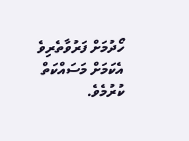ހޯދުމަށް ފަރުވާތެރިވެ އެކަމަށް މަސައްކަތް ކުރުމެވެ.